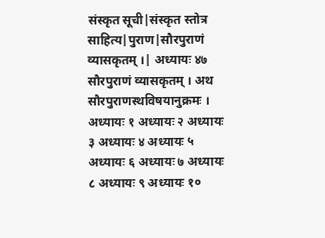संस्कृत सूची|संस्कृत स्तोत्र साहित्य|पुराण|सौरपुराणं व्यासकृतम् ।| अध्यायः ४७ सौरपुराणं व्यासकृतम् । अथ सौरपुराणस्थविषयानुक्रमः । अध्यायः १ अध्यायः २ अध्यायः ३ अध्यायः ४ अध्यायः ५ अध्यायः ६ अध्यायः ७ अध्यायः ८ अध्यायः ९ अध्यायः १०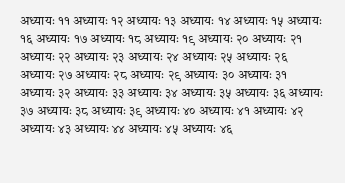अध्यायः ११ अध्यायः १२ अध्यायः १३ अध्यायः १४ अध्यायः १५ अध्यायः १६ अध्यायः १७ अध्यायः १८ अध्यायः १९ अध्यायः २० अध्यायः २१ अध्यायः २२ अध्यायः २३ अध्यायः २४ अध्यायः २५ अध्यायः २६ अध्यायः २७ अध्यायः २८ अध्यायः २९ अध्यायः ३० अध्यायः ३१ अध्यायः ३२ अध्यायः ३३ अध्यायः ३४ अध्यायः ३५ अध्यायः ३६ अध्यायः ३७ अध्यायः ३८ अध्यायः ३९ अध्यायः ४० अध्यायः ४१ अध्यायः ४२ अध्यायः ४३ अध्यायः ४४ अध्यायः ४५ अध्यायः ४६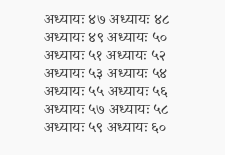अध्यायः ४७ अध्यायः ४८ अध्यायः ४९ अध्यायः ५० अध्यायः ५१ अध्यायः ५२ अध्यायः ५३ अध्यायः ५४ अध्यायः ५५ अध्यायः ५६ अध्यायः ५७ अध्यायः ५८ अध्यायः ५९ अध्यायः ६०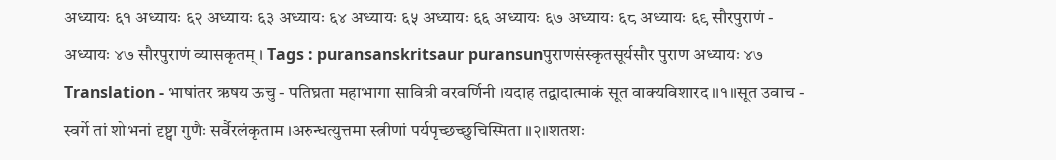अध्यायः ६१ अध्यायः ६२ अध्यायः ६३ अध्यायः ६४ अध्यायः ६५ अध्यायः ६६ अध्यायः ६७ अध्यायः ६८ अध्यायः ६९ सौरपुराणं - अध्यायः ४७ सौरपुराणं व्यासकृतम् । Tags : puransanskritsaur puransunपुराणसंस्कृतसूर्यसौर पुराण अध्यायः ४७ Translation - भाषांतर ऋषय ऊचु - पतिघ्रता महाभागा सावित्री वरवर्णिनी ।यदाह तद्वादात्माकं सूत वाक्यविशारद ॥१॥सूत उवाच - स्वर्गे तां शोभनां दृष्ट्वा गुणैः सर्वैरलंकृताम ।अरुन्धत्युत्तमा स्त्रीणां पर्यपृच्छच्छुचिस्मिता ॥२॥शतशः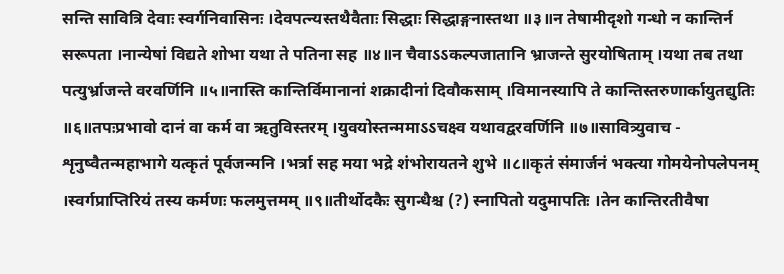सन्ति सावित्रि देवाः स्वर्गनिवासिनः ।देवपत्न्यस्तथैवैताः सिद्धाः सिद्धाङ्गनास्तथा ॥३॥न तेषामीदृशो गन्धो न कान्तिर्न सरूपता ।नान्येषां विद्यते शोभा यथा ते पतिना सह ॥४॥न चैवाऽऽकल्पजातानि भ्राजन्ते सुरयोषिताम् ।यथा तब तथा पत्युर्भ्राजन्ते वरवर्णिनि ॥५॥नास्ति कान्तिर्विमानानां शक्रादीनां दिवौकसाम् ।विमानस्यापि ते कान्तिस्तरुणार्कायुतद्युतिः ॥६॥तपःप्रभावो दानं वा कर्म वा ऋतुविस्तरम् ।युवयोस्तन्ममाऽऽचक्ष्व यथावद्वरवर्णिनि ॥७॥सावित्र्युवाच - शृनुष्वैतन्महाभागे यत्कृतं पूर्वजन्मनि ।भर्त्रा सह मया भद्रे शंभोरायतने शुभे ॥८॥कृतं संमार्जनं भक्त्या गोमयेनोपलेपनम् ।स्वर्गप्राप्तिरियं तस्य कर्मणः फलमुत्तमम् ॥९॥तीर्थोदकैः सुगन्धैश्च (?) स्नापितो यदुमापतिः ।तेन कान्तिरतीवैषा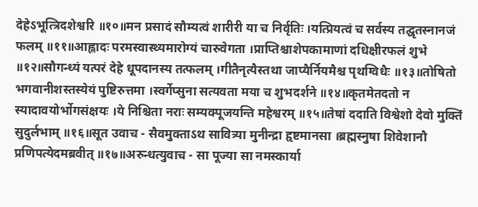देहेऽभूत्त्रिदशेश्वरि ॥१०॥मन प्रसादं सौम्यत्वं शारीरी या च निर्वृतिः ।यत्प्रियत्वं च सर्वस्य तद्घृतस्नानजं फलम् ॥११॥आह्लादः परमस्वास्थ्यमारोग्यं चारुवेगता ।प्राप्तिश्चाशेपकामाणां दधिक्षीरफलं शुभे ॥१२॥सौगन्ध्यं यत्परं देहे धूपदानस्य तत्फलम् ।गीतैनृत्यैस्तथा जाप्यैर्नियमैश्च पृथग्विधैः ॥१३॥तोषितो भगवानीशस्तस्येयं पुष्टिरुत्तमा ।स्वर्गेप्सुना सत्यवता मया च शुभदर्शने ॥१४॥कृतमेतदतो न स्यादावयोर्भोगसंक्षयः ।ये निश्चिता नराः सम्यक्पूजयन्ति महेश्वरम् ॥१५॥तेषां ददाति विश्वेशो देवो मुक्तिं सुदुर्लभाम् ॥१६॥सूत उवाच - सैवमुक्ताऽथ सावित्र्या मुनीन्द्रा हृष्टमानसा ।ब्रह्मस्नुषा शिवेशानौ प्रणिपत्येदमब्रवीत् ॥१७॥अरुन्धत्युवाच - सा पूज्या सा नमस्कार्या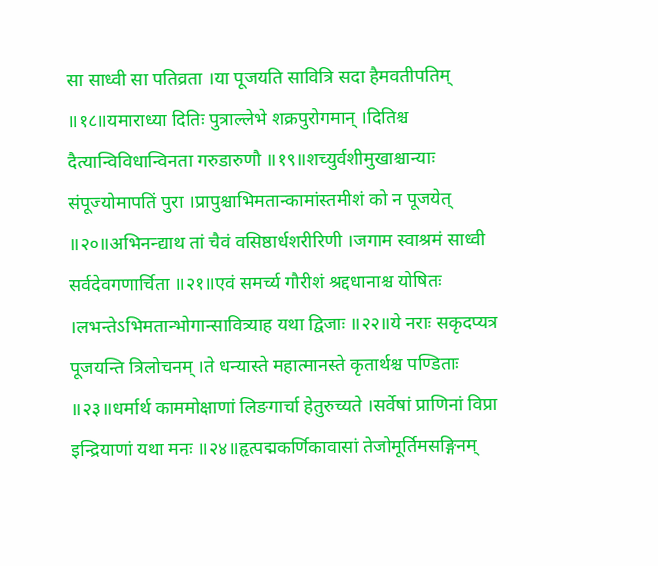सा साध्वी सा पतिव्रता ।या पूजयति सावित्रि सदा हैमवतीपतिम् ॥१८॥यमाराध्या दितिः पुत्राल्लेभे शक्रपुरोगमान् ।दितिश्च दैत्यान्विविधान्विनता गरुडारुणौ ॥१९॥शच्युर्वशीमुखाश्चान्याः संपूज्योमापतिं पुरा ।प्रापुश्चाभिमतान्कामांस्तमीशं को न पूजयेत् ॥२०॥अभिनन्द्याथ तां चैवं वसिष्ठार्धशरीरिणी ।जगाम स्वाश्रमं साध्वी सर्वदेवगणार्चिता ॥२१॥एवं समर्च्य गौरीशं श्रद्दधानाश्च योषितः ।लभन्तेऽभिमतान्भोगान्सावित्र्याह यथा द्विजाः ॥२२॥ये नराः सकृदप्यत्र पूजयन्ति त्रिलोचनम् ।ते धन्यास्ते महात्मानस्ते कृतार्थश्च पण्डिताः ॥२३॥धर्मार्थ काममोक्षाणां लिङगार्चा हेतुरुच्यते ।सर्वेषां प्राणिनां विप्रा इन्द्रियाणां यथा मनः ॥२४॥हृत्पद्मकर्णिकावासां तेजोमूर्तिमसङ्गिनम्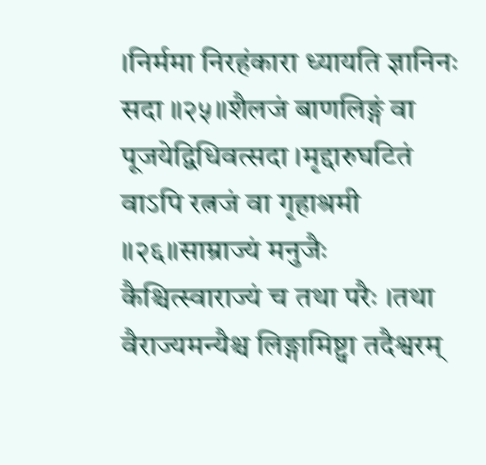।निर्ममा निरहंकारा ध्यायति ज्ञानिनः सदा ॥२५॥शैलजं बाणलिङ्गं वा पूजयेद्विधिवत्सदा ।मृद्दारुघटितं वाऽपि रत्नजं वा गृहाश्रमी ॥२६॥साम्राज्यं मनुजैः कैश्चित्स्वाराज्यं च तथा परैः ।तथा वैराज्यमन्यैश्च लिङ्गामिष्ट्वा तदैश्वरम्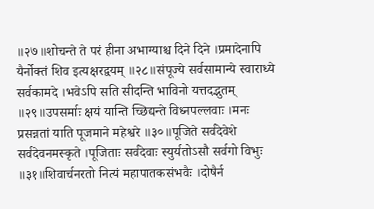॥२७॥शोचन्ते ते परं हीना अभाग्याश्च दिने दिने ।प्रमादेनापि यैर्नोक्तं शिव इत्यक्षरद्वयम् ॥२८॥संपूज्ये सर्वसामान्ये स्वाराध्ये सर्वकामदे ।भवेऽपि सति सीदन्ति भाविनो यत्तदद्भुतम् ॥२९॥उपसर्माः क्षयं यान्ति च्छिद्यन्ते विध्नपल्लवाः ।मनः प्रसन्नतां याति पूजमाने महेश्वरे ॥३०॥पूजिते सर्वदेवेशे सर्वदेवनमस्कृते ।पूजिताः सर्वदेवाः स्युर्यतोऽसौ सर्वगो विभुः ॥३१॥शिवार्चनरतो नित्यं महापातकसंभवैः ।दोषैर्न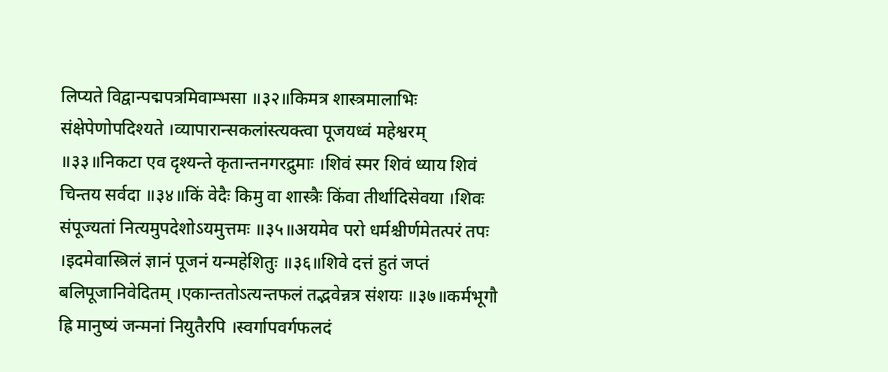लिप्यते विद्वान्पद्मपत्रमिवाम्भसा ॥३२॥किमत्र शास्त्रमालाभिः संक्षेपेणोपदिश्यते ।व्यापारान्सकलांस्त्यक्त्वा पूजयध्वं महेश्वरम् ॥३३॥निकटा एव दृश्यन्ते कृतान्तनगरद्रुमाः ।शिवं स्मर शिवं ध्याय शिवं चिन्तय सर्वदा ॥३४॥किं वेदैः किमु वा शास्त्रैः किंवा तीर्थादिसेवया ।शिवः संपूज्यतां नित्यमुपदेशोऽयमुत्तमः ॥३५॥अयमेव परो धर्मश्चीर्णमेतत्परं तपः ।इदमेवास्त्रिलं ज्ञानं पूजनं यन्महेशितुः ॥३६॥शिवे दत्तं हुतं जप्तं बलिपूजानिवेदितम् ।एकान्ततोऽत्यन्तफलं तद्भवेन्नत्र संशयः ॥३७॥कर्मभूगौ ह्रि मानुष्यं जन्मनां नियुतैरपि ।स्वर्गापवर्गफलदं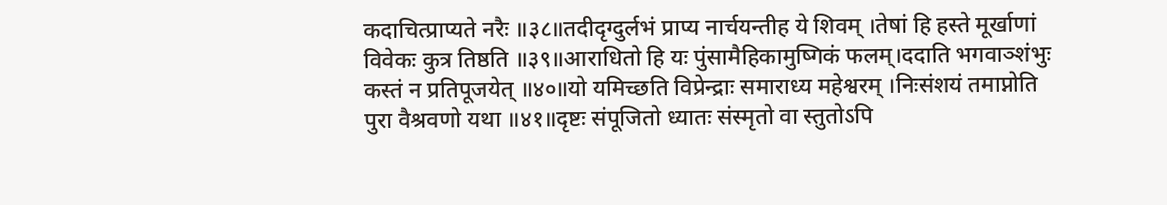कदाचित्प्राप्यते नरैः ॥३८॥तदीदृग्दुर्लभं प्राप्य नार्चयन्तीह ये शिवम् ।तेषां हि हस्ते मूर्खाणां विवेकः कुत्र तिष्ठति ॥३९॥आराधितो हि यः पुंसामैहिकामुष्गिकं फलम्।ददाति भगवाञ्शंभुः कस्तं न प्रतिपूजयेत् ॥४०॥यो यमिच्छति विप्रेन्द्राः समाराध्य महेश्वरम् ।निःसंशयं तमाप्नोति पुरा वैश्रवणो यथा ॥४१॥दृष्टः संपूजितो ध्यातः संस्मृतो वा स्तुतोऽपि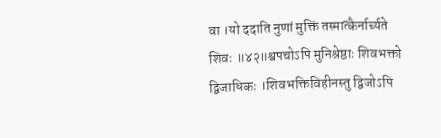वा ।यो ददाति नुणां मुक्तिं तस्मात्कैर्नार्च्यते शिवः ॥४२॥श्वपचोऽपि मुनिश्रेष्ठाः शिवभक्तो द्विजाधिकः ।शिवभक्तिविहीनस्तु द्विजोऽपि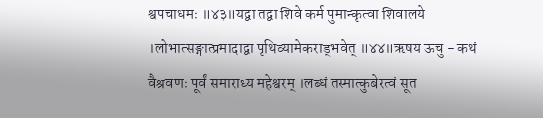श्वपचाधमः ॥४३॥यद्वा तद्वा शिवे कर्म पुमान्कृत्वा शिवालये ।लोभात्सङ्गात्प्रमादाद्वा पृथिव्यामेकराड्भवेत् ॥४४॥ऋषय ऊचु - कथं वैश्रवणः पूर्वं समाराध्य महेश्वरम् ।लब्धं तस्मात्कुबेरत्वं सूत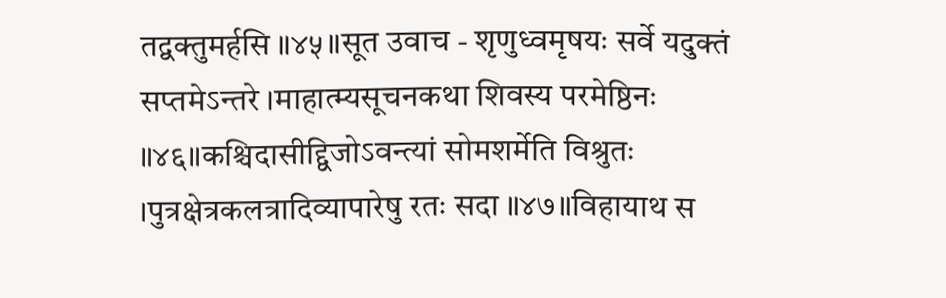तद्वक्तुमर्हसि ॥४५॥सूत उवाच - शृणुध्वमृषयः सर्वे यदुक्तं सप्तमेऽन्तरे ।माहात्म्यसूचनकथा शिवस्य परमेष्ठिनः ॥४६॥कश्चिदासीद्द्विजोऽवन्त्यां सोमशर्मेति विश्रुतः ।पुत्रक्षेत्रकलत्रादिव्यापारेषु रतः सदा ॥४७॥विहायाथ स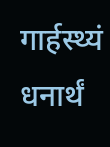गार्हस्थ्यं धनार्थं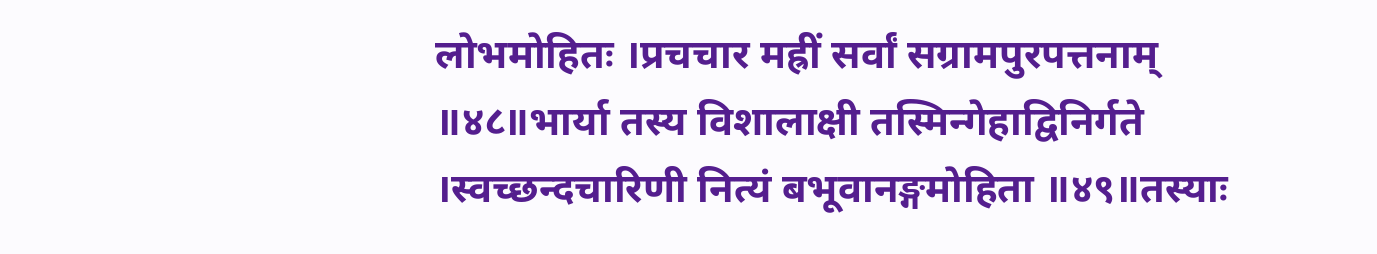लोभमोहितः ।प्रचचार मह्रीं सर्वां सग्रामपुरपत्तनाम् ॥४८॥भार्या तस्य विशालाक्षी तस्मिन्गेहाद्विनिर्गते ।स्वच्छन्दचारिणी नित्यं बभूवानङ्गमोहिता ॥४९॥तस्याः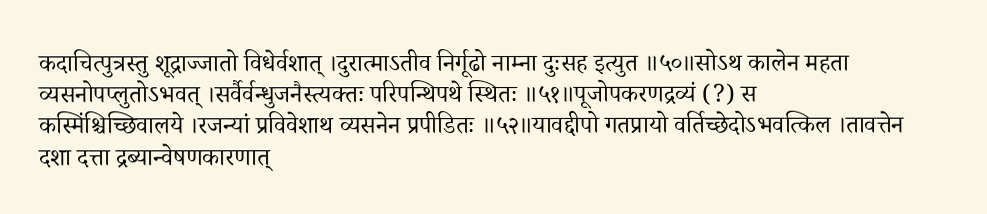कदाचित्पुत्रस्तु शूद्राज्जातो विधेर्वशात् ।दुरात्माऽतीव निर्गूढो नाम्ना दुःसह इत्युत ॥५०॥सोऽथ कालेन महता व्यसनोपप्लुतोऽभवत् ।सर्वैर्वन्धुजनैस्त्यक्तः परिपन्थिपथे स्थितः ॥५१॥पूजोपकरणद्रव्यं (?) स कस्मिंश्चिच्छिवालये ।रजन्यां प्रविवेशाथ व्यसनेन प्रपीडितः ॥५२॥यावद्दीपो गतप्रायो वर्तिच्छेदोऽभवत्किल ।तावत्तेन दशा दत्ता द्रब्यान्वेषणकारणात्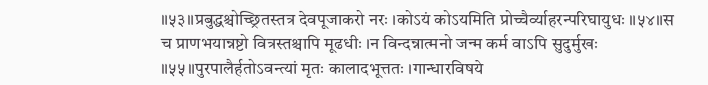॥५३॥प्रबुद्धश्चोच्छ्रितस्तत्र देवपूजाकरो नरः ।कोऽयं कोऽयमिति प्रोच्चैर्व्याहरन्परिघायुधः ॥५४॥स च प्राणभयान्नष्टो वित्रस्तश्चापि मूढधीः ।न विन्दन्नात्मनो जन्म कर्म वाऽपि सुदुर्मुखः ॥५५॥पुरपालैर्हतोऽवन्त्यां मृतः कालादभूत्ततः ।गान्धारविषये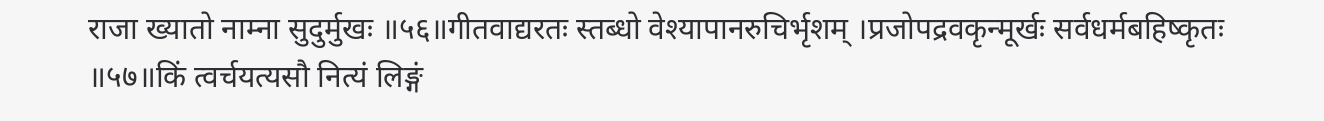राजा ख्यातो नाम्ना सुदुर्मुखः ॥५६॥गीतवाद्यरतः स्तब्धो वेश्यापानरुचिर्भृशम् ।प्रजोपद्रवकृन्मूर्खः सर्वधर्मबहिष्कृतः ॥५७॥किं त्वर्चयत्यसौ नित्यं लिङ्गं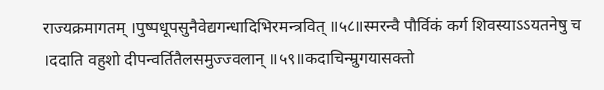राज्यक्रमागतम् ।पुष्पधूपसुनैवेद्यगन्धादिभिरमन्त्रवित् ॥५८॥स्मरन्वै पौर्विकं कर्ग शिवस्याऽऽयतनेषु च ।ददाति वहुशो दीपन्वर्तितैलसमुज्ज्वलान् ॥५९॥कदाचिन्म्रुगयासक्तो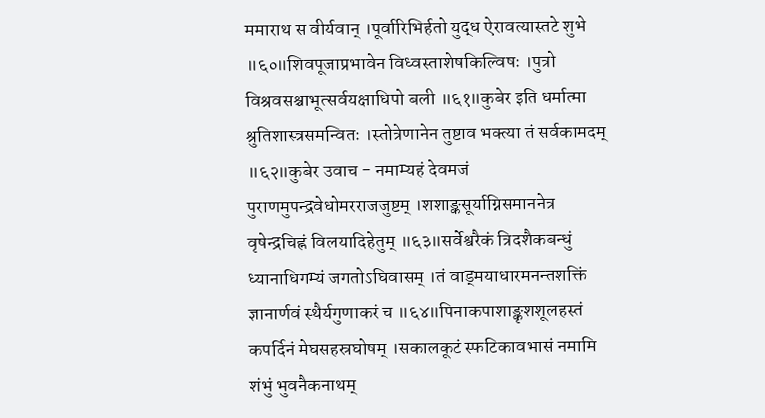ममाराथ स वीर्यवान् ।पूर्वारिभिर्हतो युद्ध ऐरावत्यास्तटे शुभे ॥६०॥शिवपूजाप्रभावेन विध्वस्ताशेषकिल्विषः ।पुत्रो विश्रवसश्चाभूत्सर्वयक्षाधिपो बली ॥६१॥कुबेर इति धर्मात्मा श्रुतिशास्त्रसमन्वितः ।स्तोत्रेणानेन तुष्टाव भक्त्या तं सर्वकामदम् ॥६२॥कुबेर उवाच - नमाम्यहं देवमजं पुराणमुपन्द्रवेधोमरराजजुष्टम् ।शशाङ्कसूर्याग्निसमाननेत्र वृषेन्द्रचिह्नं विलयादिहेतुम् ॥६३॥सर्वेश्वरैकं त्रिदशैकबन्धुं ध्यानाधिगम्यं जगतोऽघिवासम् ।तं वाड्मयाधारमनन्तशक्तिं ज्ञानार्णवं स्थैर्यगुणाकरं च ॥६४॥पिनाकपाशाङ्कृशशूलहस्तं कपर्दिनं मेघसहस्रघोषम् ।सकालकूटं स्फटिकावभासं नमामि शंभुं भुवनैकनाथम्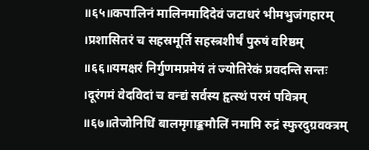॥६५॥कपालिनं मालिनमादिदेवं जटाधरं भीमभुजंगहारम् ।प्रशासितरं च सहस्रमूर्ति सहस्त्रशीर्षं पुरुषं वरिष्ठम् ॥६६॥यमक्षरं निर्गुणमप्रमेयं तं ज्योतिरेकं प्रवदन्ति सन्तः ।दूरंगमं वेदविदां च वन्द्यं सर्वस्य हृत्स्थं परमं पवित्रम् ॥६७॥तेजोनिधिं बालमृगाङ्कमौलिं नमामि रुद्रं स्फुरदुग्रवक्त्रम्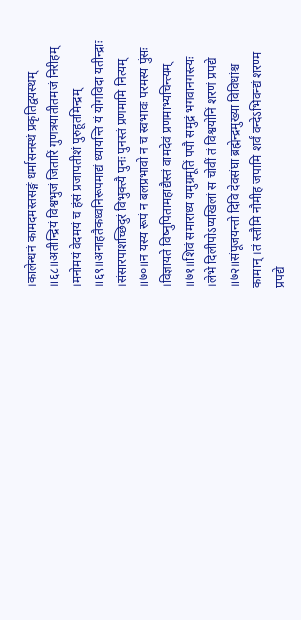।कालेन्धनं कामदमस्तसङ्गं धर्मासनस्थं प्रकृतिद्वयस्थम् ॥६८॥अतीन्द्रियं विश्वभुजं जितारिं गुणत्रयातीतमजं निरीहम् ।मनोमयं वेदमयं च हंसं प्रजापतीशं पुरुहूतमिन्द्रम् ॥६९॥अनाहतैकध्वनिरूपमाद्यं ध्यायन्ति यं योगविदा यतीन्द्राः ।संसारपाशच्छिदुरं विभुक्त्यै पुनः पुनस्तं प्रणमामि नित्यम् ॥७०॥न यस्य रूपं न बलप्रभावो न च स्वभावः परमस्य पुंसः ।विज्ञायते विष्नुपितामहाद्यैस्तं वामदेवं प्रणमाभ्यचिन्त्यम् ॥७१॥शिवं समाराध्य यमुग्रमूतिं पपौ समुद्रं भगवानगस्त्यः ।लेभे दिलीपोऽप्यखिलां स चोवीं तं विश्वयोनिं शरणं प्रपद्ये ॥७२॥संपूजयन्तो दिवि देवसंघा ब्रह्मेन्द्रमुख्या विविधांश्च कामान् ।तं स्तौमि नौमीह जपामि शर्वं वन्देऽभिवन्द्यं शरण्म प्रपद्ये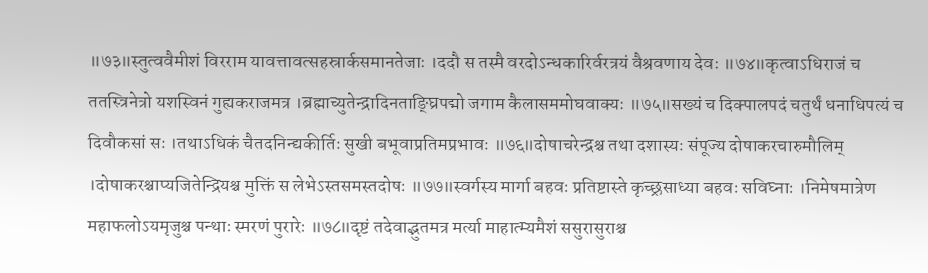॥७३॥स्तुत्ववैमीशं विरराम यावत्तावत्सहस्रार्कसमानतेजाः ।ददौ स तस्मै वरदोऽन्धकारिर्वरत्रयं वैश्रवणाय देवः ॥७४॥कृत्वाऽधिराजं च ततस्त्रिनेत्रो यशस्विनं गुह्यकराजमत्र ।ब्रह्माच्युतेन्द्रादिनताङ्घ्रिपद्मो जगाम कैलासममोघवाक्यः ॥७५॥सख्यं च दिक्पालपदं चतुर्थं धनाधिपत्यं च दिवौकसां सः ।तथाऽधिकं चैतदनिन्द्यकीर्तिः सुखी बभूवाप्रतिमप्रभावः ॥७६॥दोषाचरेन्द्रश्च तथा दशास्यः संपूज्य दोषाकरचारुमौलिम् ।दोषाकरश्चाप्यजितेन्द्रियश्च मुक्तिं स लेभेऽस्तसमस्तदोषः ॥७७॥स्वर्गस्य मार्गा बहवः प्रतिष्टास्ते कृच्छ्रसाध्या बहवः सविघ्नाः ।निमेषमात्रेण महाफलोऽयमृजुश्च पन्थाः स्मरणं पुरारेः ॥७८॥दृष्टं तदेवाद्भुतमत्र मर्त्या माहात्म्यमैशं ससुरासुराश्च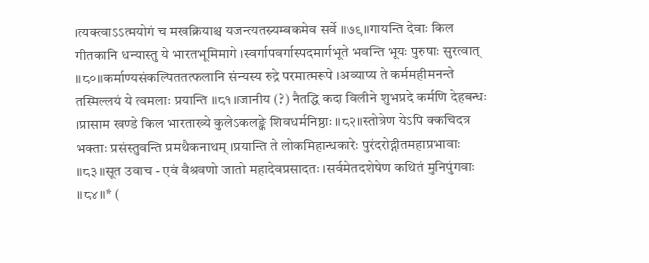।त्यक्त्वाऽऽत्मयोगं च मखक्रियाश्च यजन्त्यतस्र्यम्बकमेव सर्वे ॥७९॥गायन्ति देवाः किल गीतकानि धन्यास्तु ये भारतभूमिमागे ।स्वर्गापवर्गास्पदमार्गभूते भवन्ति भूयः पुरुषाः सुरत्वात् ॥८०॥कर्माण्यसंकल्पिततत्फलानि संन्यस्य रुद्रे परमात्मरूपे ।अव्याप्य ते कर्ममहीमनन्ते तस्मिल्लयं ये त्वमलाः प्रयान्ति ॥८१॥जानीय (?) नैतद्धि कदा विलीने शुभप्रदे कर्मणि देहबन्धः ।प्रासाम खण्डे किल भारताख्ये कुलेऽकलङ्के शिवधर्मनिष्ठाः ॥८२॥स्तोत्रेण येऽपि क्कचिदत्र भक्ताः प्रसंस्तुवन्ति प्रमथैकनाथम् ।प्रयान्ति ते लोकमिहान्धकारेः पुरंदरोद्गीतमहाप्रभावाः ॥८३॥सूत उवाच - एवं वैश्रवणो जातो महादेवप्रसादतः ।सर्वमेतदशेषेण कथितं मुनिपुंगवाः ॥८४॥* (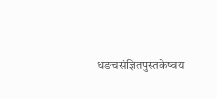धङचसंज्ञितपुस्तकेष्वय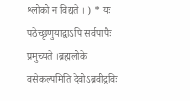श्लोको न विद्यते । ) * यः पठेच्छृणुयाद्वाऽपि सर्वपापैः प्रमुच्यते ।ब्रह्मलोके वसेकल्पमिति देवोऽब्रवीद्रविः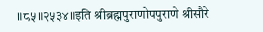॥८५॥२५३४॥इति श्रीब्रह्मपुराणोपपुराणे श्रीसौरे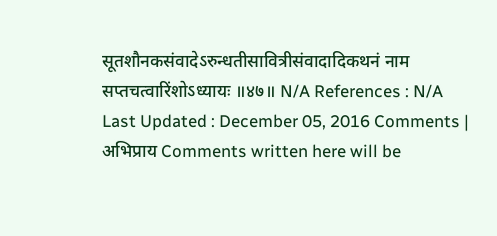सूतशौनकसंवादेऽरुन्धतीसावित्रीसंवादादिकथनं नाम सप्तचत्वारिंशोऽध्यायः ॥४७॥ N/A References : N/A Last Updated : December 05, 2016 Comments | अभिप्राय Comments written here will be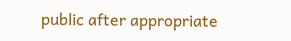public after appropriate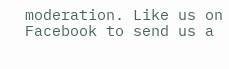moderation. Like us on Facebook to send us a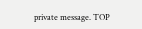private message. TOP